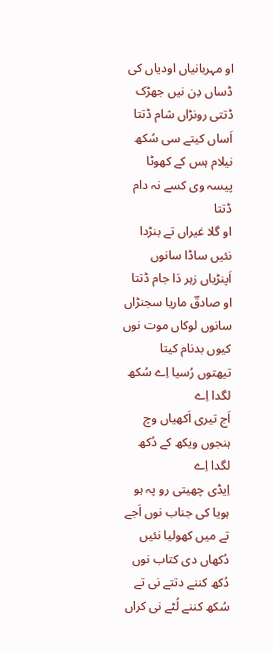او مہربانیاں اودیاں کی ڈساں دِن نیں جھڑک ڈتتی رونڑاں شام ڈتتا
اَساں کیتے سی سُکھ نیلام ہس کے کھوٹا پیسہ وی کسے نہ دام ڈتتا
او گلا غیراں تے بنڑدا نئیں ساڈا سانوں اَپنڑیاں زہر دَا جام ڈتتا
او صادقؔ ماریا سجنڑاں سانوں لوکاں موت نوں کیوں بدنام کیتا
تیھتوں رُسیا اِے سُکھ لگدا اِے
اَج تیری اَکھیاں وچ ہنجوں ویکھ کے دُکھ لگدا اِے
اِیڈی چھیتی رو پہ ہو ہویا کی جناب نوں اَجے تے میں کھولیا نئیں دُکھاں دی کتاب نوں
دُکھ کننے دتتے نی تے سُکھ کننے لُٹے نی کراں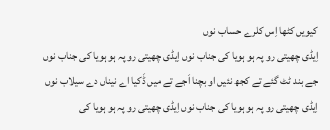کیویں کٹھا اِس کلرے حساب نوں
اِیڈی چھیتی رو پہ ہو ہویا کی جناب نوں اِیڈی چھیتی رو پہ ہو ہویا کی جناب نوں
جے بند ٹٹ گئے تے کجھ نئیں او بچنا اَجے تے میں ڈَکیا اے نیناں دے سیلاب نوں
اِیڈی چھیتی رو پہ ہو ہویا کی جناب نوں اِیڈی چھیتی رو پہ ہو ہویا کی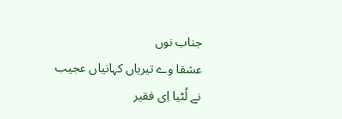جناب نوں
عشقا وے تیریاں کہانیاں عجیب نے لُٹیا اِی فقیر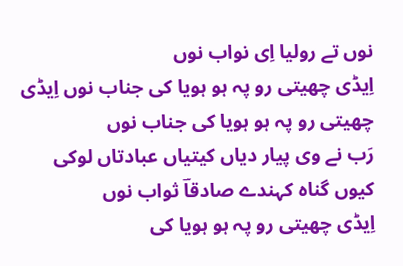نوں تے رولیا اِی نواب نوں
اِیڈی چھیتی رو پہ ہو ہویا کی جناب نوں اِیڈی چھیتی رو پہ ہو ہویا کی جناب نوں
رَب نے وی پیار دیاں کیتیاں عبادتاں لوکی کیوں گناہ کہندے صادقاؔ ثواب نوں
اِیڈی چھیتی رو پہ ہو ہویا کی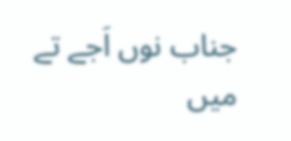جناب نوں اَجے تے میں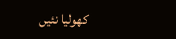کھولیا نئیں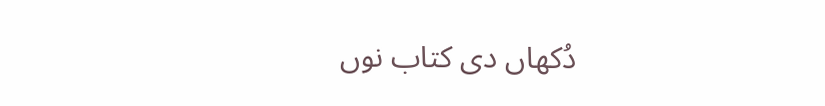دُکھاں دی کتاب نوں